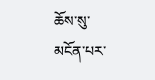ཆོས་སུ་མངོན་པར་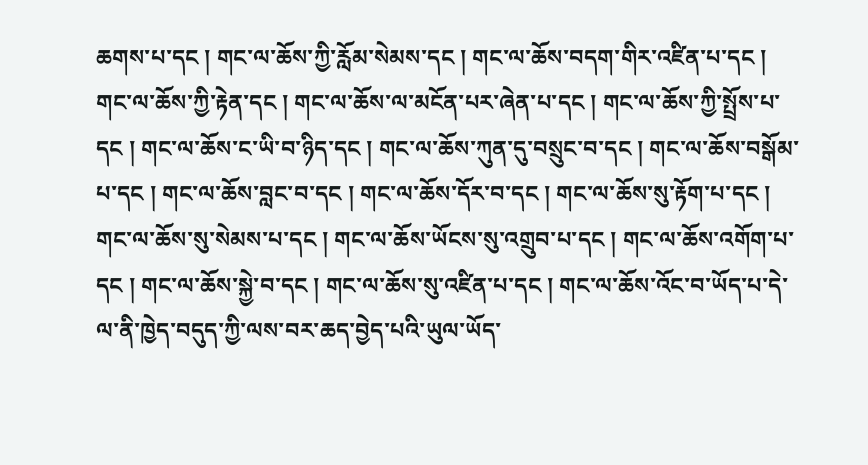ཆགས་པ་དང ། གང་ལ་ཆོས་ཀྱི་རློམ་སེམས་དང ། གང་ལ་ཆོས་བདག་གིར་འཛིན་པ་དང ། གང་ལ་ཆོས་ཀྱི་རྟེན་དང ། གང་ལ་ཆོས་ལ་མངོན་པར་ཞེན་པ་དང ། གང་ལ་ཆོས་ཀྱི་སྤྲོས་པ་དང ། གང་ལ་ཆོས་ང་ཡི་བ་ཉིད་དང ། གང་ལ་ཆོས་ཀུན་དུ་བསྲུང་བ་དང ། གང་ལ་ཆོས་བསྒོམ་པ་དང ། གང་ལ་ཆོས་བླང་བ་དང ། གང་ལ་ཆོས་དོར་བ་དང ། གང་ལ་ཆོས་སུ་རྟོག་པ་དང ། གང་ལ་ཆོས་སུ་སེམས་པ་དང ། གང་ལ་ཆོས་ཡོངས་སུ་འགྲུབ་པ་དང ། གང་ལ་ཆོས་འགོག་པ་དང ། གང་ལ་ཆོས་སྐྱེ་བ་དང ། གང་ལ་ཆོས་སུ་འཛིན་པ་དང ། གང་ལ་ཆོས་འོང་བ་ཡོད་པ་དེ་ལ་ནི་ཁྱེད་བདུད་ཀྱི་ལས་བར་ཆད་བྱེད་པའི་ཡུལ་ཡོད་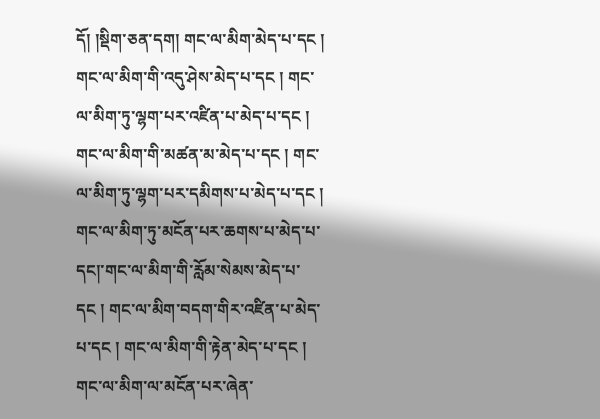དོ། །སྡིག་ཅན་དག། གང་ལ་མིག་མེད་པ་དང ། གང་ལ་མིག་གི་འདུ་ཤེས་མེད་པ་དང ། གང་ལ་མིག་ཏུ་ལྷག་པར་འཛིན་པ་མེད་པ་དང ། གང་ལ་མིག་གི་མཚན་མ་མེད་པ་དང ། གང་ལ་མིག་ཏུ་ལྷག་པར་དམིགས་པ་མེད་པ་དང ། གང་ལ་མིག་ཏུ་མངོན་པར་ཆགས་པ་མེད་པ་དང།་གང་ལ་མིག་གི་རློམ་སེམས་མེད་པ་དང ། གང་ལ་མིག་བདག་གིར་འཛིན་པ་མེད་པ་དང ། གང་ལ་མིག་གི་རྟེན་མེད་པ་དང ། གང་ལ་མིག་ལ་མངོན་པར་ཞེན་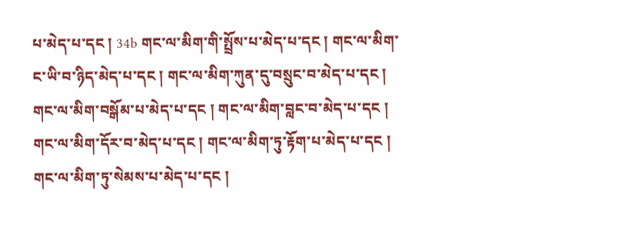པ་མེད་པ་དང ། 34b གང་ལ་མིག་གི་སྤྲོས་པ་མེད་པ་དང ། གང་ལ་མིག་ང་ཡི་བ་ཉིད་མེད་པ་དང ། གང་ལ་མིག་ཀུན་དུ་བསྲུང་བ་མེད་པ་དང ། གང་ལ་མིག་བསྒོམ་པ་མེད་པ་དང ། གང་ལ་མིག་བླང་བ་མེད་པ་དང ། གང་ལ་མིག་དོར་བ་མེད་པ་དང ། གང་ལ་མིག་ཏུ་རྟོག་པ་མེད་པ་དང ། གང་ལ་མིག་ཏུ་སེམས་པ་མེད་པ་དང །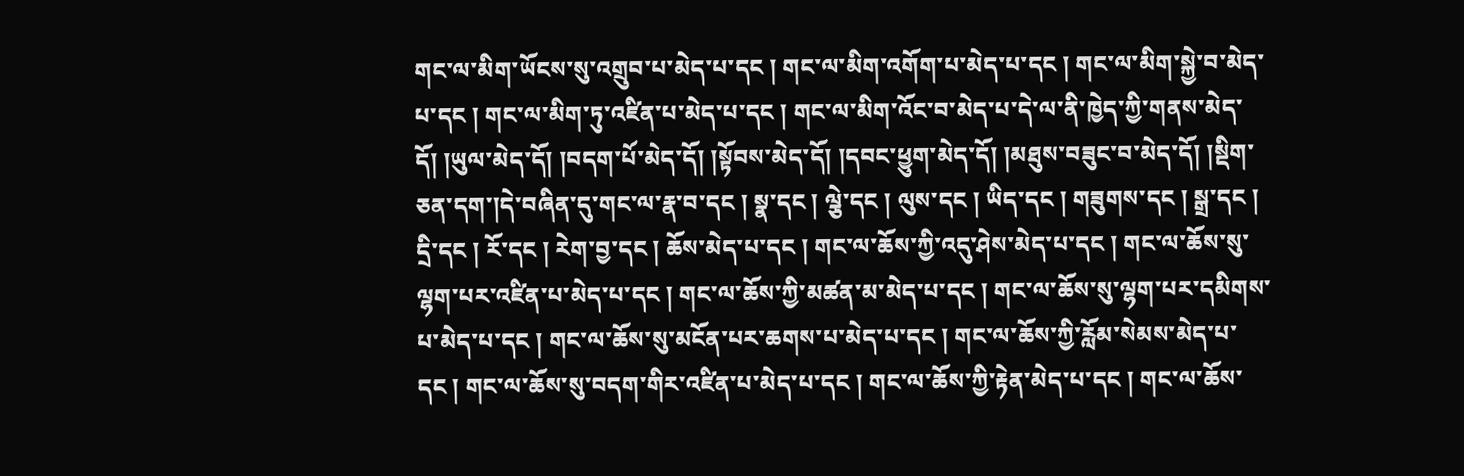གང་ལ་མིག་ཡོངས་སུ་འགྲུབ་པ་མེད་པ་དང ། གང་ལ་མིག་འགོག་པ་མེད་པ་དང ། གང་ལ་མིག་སྐྱེ་བ་མེད་པ་དང ། གང་ལ་མིག་ཏུ་འཛིན་པ་མེད་པ་དང ། གང་ལ་མིག་འོང་བ་མེད་པ་དེ་ལ་ནི་ཁྱེད་ཀྱི་གནས་མེད་དོ། །ཡུལ་མེད་དོ། །བདག་པོ་མེད་དོ། །སྟོབས་མེད་དོ། །དབང་ཕྱུག་མེད་དོ། །མཐུས་བཟུང་བ་མེད་དོ། །སྡིག་ཅན་དག་།དེ་བཞིན་དུ་གང་ལ་རྣ་བ་དང ། སྣ་དང ། ལྕེ་དང ། ལུས་དང ། ཡིད་དང ། གཟུགས་དང ། སྒྲ་དང ། དྲི་དང ། རོ་དང ། རེག་བྱ་དང ། ཆོས་མེད་པ་དང ། གང་ལ་ཆོས་ཀྱི་འདུ་ཤེས་མེད་པ་དང ། གང་ལ་ཆོས་སུ་ལྷག་པར་འཛིན་པ་མེད་པ་དང ། གང་ལ་ཆོས་ཀྱི་མཚན་མ་མེད་པ་དང ། གང་ལ་ཆོས་སུ་ལྷག་པར་དམིགས་པ་མེད་པ་དང ། གང་ལ་ཆོས་སུ་མངོན་པར་ཆགས་པ་མེད་པ་དང ། གང་ལ་ཆོས་ཀྱི་རློམ་སེམས་མེད་པ་དང ། གང་ལ་ཆོས་སུ་བདག་གིར་འཛིན་པ་མེད་པ་དང ། གང་ལ་ཆོས་ཀྱི་རྟེན་མེད་པ་དང ། གང་ལ་ཆོས་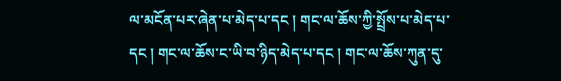ལ་མངོན་པར་ཞེན་པ་མེད་པ་དང ། གང་ལ་ཆོས་ཀྱི་སྤྲོས་པ་མེད་པ་དང ། གང་ལ་ཆོས་ང་ཡི་བ་ཉིད་མེད་པ་དང ། གང་ལ་ཆོས་ཀུན་དུ་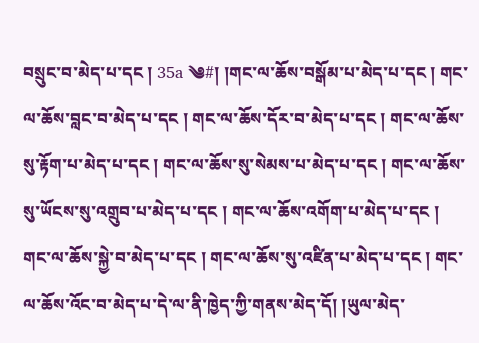བསྲུང་བ་མེད་པ་དང ། 35a ༄#། །གང་ལ་ཆོས་བསྒོམ་པ་མེད་པ་དང ། གང་ལ་ཆོས་བླང་བ་མེད་པ་དང ། གང་ལ་ཆོས་དོར་བ་མེད་པ་དང ། གང་ལ་ཆོས་སུ་རྟོག་པ་མེད་པ་དང ། གང་ལ་ཆོས་སུ་སེམས་པ་མེད་པ་དང ། གང་ལ་ཆོས་སུ་ཡོངས་སུ་འགྲུབ་པ་མེད་པ་དང ། གང་ལ་ཆོས་འགོག་པ་མེད་པ་དང ། གང་ལ་ཆོས་སྐྱེ་བ་མེད་པ་དང ། གང་ལ་ཆོས་སུ་འཛིན་པ་མེད་པ་དང ། གང་ལ་ཆོས་འོང་བ་མེད་པ་དེ་ལ་ནི་ཁྱེད་ཀྱི་གནས་མེད་དོ། །ཡུལ་མེད་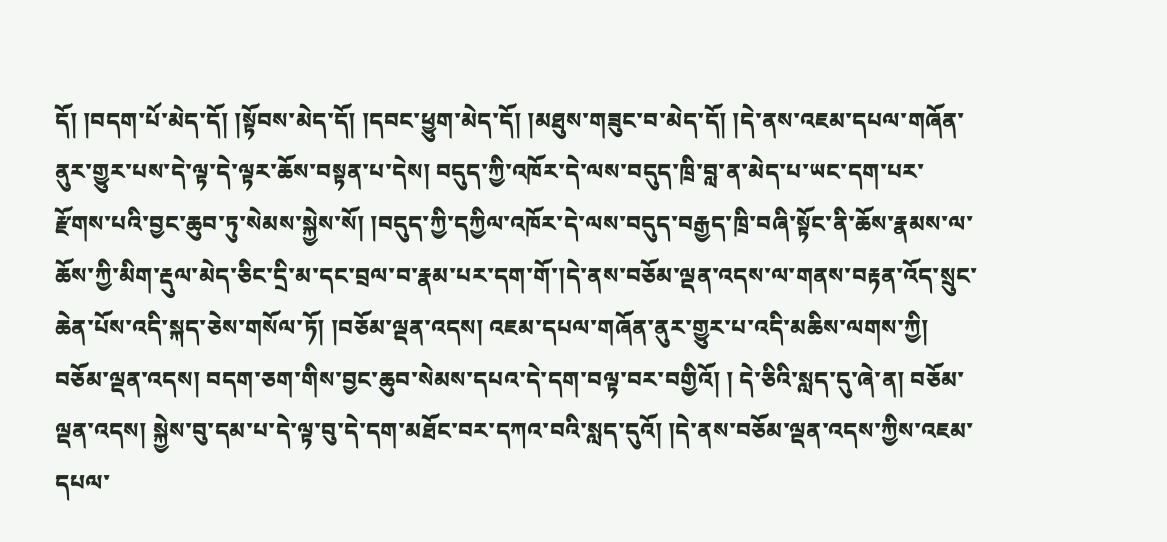དོ། །བདག་པོ་མེད་དོ། །སྟོབས་མེད་དོ། །དབང་ཕྱུག་མེད་དོ། །མཐུས་གཟུང་བ་མེད་དོ། །དེ་ནས་འཇམ་དཔལ་གཞོན་ནུར་གྱུར་པས་དེ་ལྟ་དེ་ལྟར་ཆོས་བསྟན་པ་དེས། བདུད་ཀྱི་འཁོར་དེ་ལས་བདུད་ཁྲི་བླ་ན་མེད་པ་ཡང་དག་པར་རྫོགས་པའི་བྱང་ཆུབ་ཏུ་སེམས་སྐྱེས་སོ། །བདུད་ཀྱི་དཀྱིལ་འཁོར་དེ་ལས་བདུད་བརྒྱད་ཁྲི་བཞི་སྟོང་ནི་ཆོས་རྣམས་ལ་ཆོས་ཀྱི་མིག་རྡུལ་མེད་ཅིང་དྲི་མ་དང་བྲལ་བ་རྣམ་པར་དག་གོ་།དེ་ནས་བཅོམ་ལྡན་འདས་ལ་གནས་བརྟན་འོད་སྲུང་ཆེན་པོས་འདི་སྐད་ཅེས་གསོལ་ཏོ། །བཅོམ་ལྡན་འདས། འཇམ་དཔལ་གཞོན་ནུར་གྱུར་པ་འདི་མཆིས་ལགས་ཀྱི། བཅོམ་ལྡན་འདས། བདག་ཅག་གིས་བྱང་ཆུབ་སེམས་དཔའ་དེ་དག་བལྟ་བར་བགྱིའོ། ། དེ་ཅིའི་སླད་དུ་ཞེ་ན། བཅོམ་ལྡན་འདས། སྐྱེས་བུ་དམ་པ་དེ་ལྟ་བུ་དེ་དག་མཐོང་བར་དཀའ་བའི་སླད་དུའོ། །དེ་ནས་བཅོམ་ལྡན་འདས་ཀྱིས་འཇམ་དཔལ་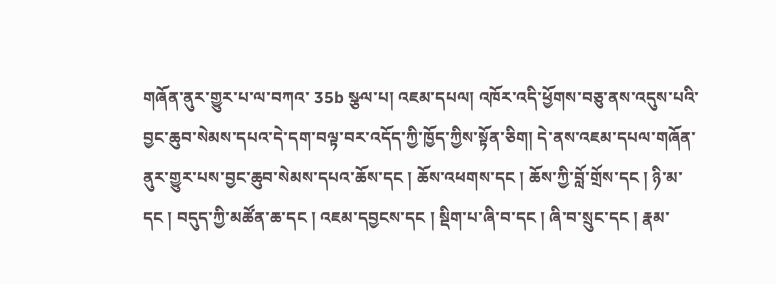གཞོན་ནུར་གྱུར་པ་ལ་བཀའ་ 35b སྩལ་པ། འཇམ་དཔལ། འཁོར་འདི་ཕྱོགས་བཅུ་ནས་འདུས་པའི་བྱང་ཆུབ་སེམས་དཔའ་དེ་དག་བལྟ་བར་འདོད་ཀྱི་ཁྱོད་ཀྱིས་སྟོན་ཅིག། དེ་ནས་འཇམ་དཔལ་གཞོན་ནུར་གྱུར་པས་བྱང་ཆུབ་སེམས་དཔའ་ཆོས་དང ། ཆོས་འཕགས་དང ། ཆོས་ཀྱི་བློ་གྲོས་དང ། ཉི་མ་དང ། བདུད་ཀྱི་མཚོན་ཆ་དང ། འཇམ་དབྱངས་དང ། སྡིག་པ་ཞི་བ་དང ། ཞི་བ་སྲུང་དང ། རྣམ་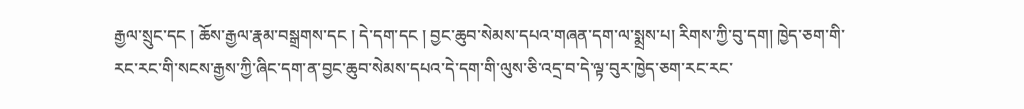རྒྱལ་སྲུང་དང ། ཆོས་རྒྱལ་རྣམ་བསྒྲགས་དང ། དེ་དག་དང ། བྱང་ཆུབ་སེམས་དཔའ་གཞན་དག་ལ་སྨྲས་པ། རིགས་ཀྱི་བུ་དག། ཁྱེད་ཅག་གི་རང་རང་གི་སངས་རྒྱས་ཀྱི་ཞིང་དག་ན་བྱང་ཆུབ་སེམས་དཔའ་དེ་དག་གི་ལུས་ཅི་འདྲ་བ་དེ་ལྟ་བུར་ཁྱེད་ཅག་རང་རང་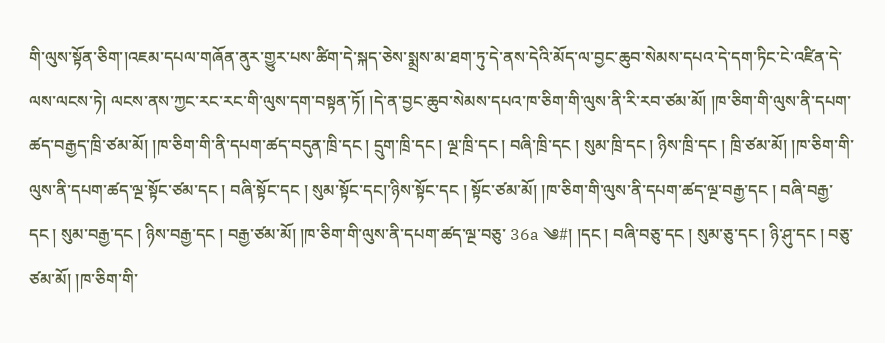གི་ལུས་སྟོན་ཅིག་།འཇམ་དཔལ་གཞོན་ནུར་གྱུར་པས་ཚིག་དེ་སྐད་ཅེས་སྨྲས་མ་ཐག་ཏུ་དེ་ནས་དེའི་མོད་ལ་བྱང་ཆུབ་སེམས་དཔའ་དེ་དག་ཏིང་ངེ་འཛིན་དེ་ལས་ལངས་ཏེ། ལངས་ནས་ཀྱང་རང་རང་གི་ལུས་དག་བསྟན་ཏོ། །དེ་ན་བྱང་ཆུབ་སེམས་དཔའ་ཁ་ཅིག་གི་ལུས་ནི་རི་རབ་ཙམ་མོ། །ཁ་ཅིག་གི་ལུས་ནི་དཔག་ཚད་བརྒྱད་ཁྲི་ཙམ་མོ། །ཁ་ཅིག་གི་ནི་དཔག་ཚད་བདུན་ཁྲི་དང ། དྲུག་ཁྲི་དང ། ལྔ་ཁྲི་དང ། བཞི་ཁྲི་དང ། སུམ་ཁྲི་དང ། ཉིས་ཁྲི་དང ། ཁྲི་ཙམ་མོ། །ཁ་ཅིག་གི་ལུས་ནི་དཔག་ཚད་ལྔ་སྟོང་ཙམ་དང ། བཞི་སྟོང་དང ། སུམ་སྟོང་དང།་ཉིས་སྟོང་དང ། སྟོང་ཙམ་མོ། །ཁ་ཅིག་གི་ལུས་ནི་དཔག་ཚད་ལྔ་བརྒྱ་དང ། བཞི་བརྒྱ་དང ། སུམ་བརྒྱ་དང ། ཉིས་བརྒྱ་དང ། བརྒྱ་ཙམ་མོ། །ཁ་ཅིག་གི་ལུས་ནི་དཔག་ཚད་ལྔ་བཅུ་ 36a ༄#། །དང ། བཞི་བཅུ་དང ། སུམ་ཅུ་དང ། ཉི་ཤུ་དང ། བཅུ་ཙམ་མོ། །ཁ་ཅིག་གི་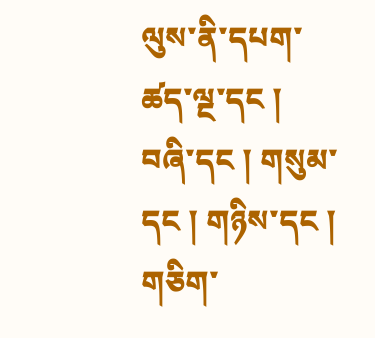ལུས་ནི་དཔག་ཚད་ལྔ་དང ། བཞི་དང ། གསུམ་དང ། གཉིས་དང ། གཅིག་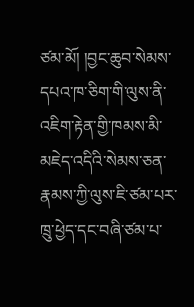ཙམ་མོ། །བྱང་ཆུབ་སེམས་དཔའ་ཁ་ཅིག་གི་ལུས་ནི་འཇིག་རྟེན་གྱི་ཁམས་མི་མཇེད་འདིའི་སེམས་ཅན་རྣམས་ཀྱི་ལུས་ཇི་ཙམ་པར་ཁྲུ་ཕྱེད་དང་བཞི་ཙམ་པ་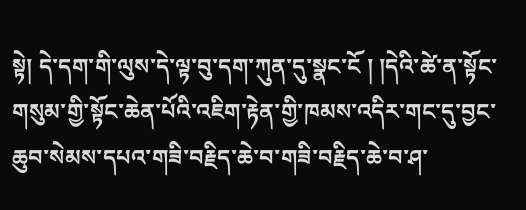སྟེ། དེ་དག་གི་ལུས་དེ་ལྟ་བུ་དག་ཀུན་དུ་སྣང་ངོ ། །དེའི་ཚེ་ན་སྟོང་གསུམ་གྱི་སྟོང་ཆེན་པོའི་འཇིག་རྟེན་གྱི་ཁམས་འདིར་གང་དུ་བྱང་ཆུབ་སེམས་དཔའ་གཟི་བརྗིད་ཆེ་བ་གཟི་བརྗིད་ཆེ་བ་ཤ་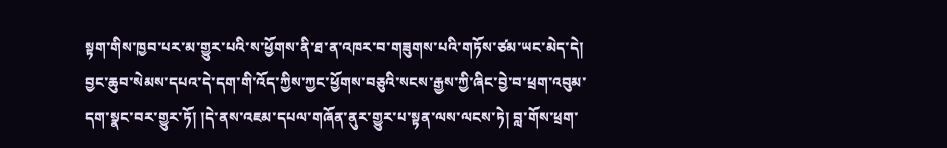སྟག་གིས་ཁྱབ་པར་མ་གྱུར་པའི་ས་ཕྱོགས་ནི་ཐ་ན་འཁར་བ་གཟུགས་པའི་གཏོས་ཙམ་ཡང་མེད་དེ། བྱང་ཆུབ་སེམས་དཔའ་དེ་དག་གི་འོད་ཀྱིས་ཀྱང་ཕྱོགས་བཅུའི་སངས་རྒྱས་ཀྱི་ཞིང་བྱེ་བ་ཕྲག་འབུམ་དག་སྣང་བར་གྱུར་ཏོ། །དེ་ནས་འཇམ་དཔལ་གཞོན་ནུར་གྱུར་པ་སྟན་ལས་ལངས་ཏེ། བླ་གོས་ཕྲག་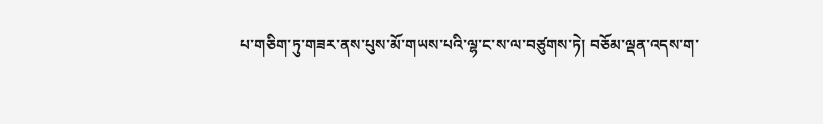པ་གཅིག་ཏུ་གཟར་ནས་པུས་མོ་གཡས་པའི་ལྷ་ང་ས་ལ་བཙུགས་ཏེ། བཅོམ་ལྡན་འདས་ག་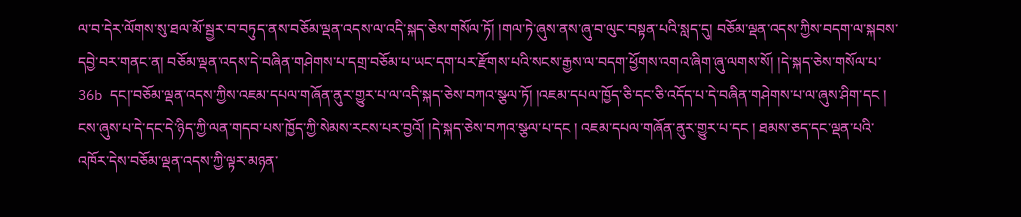ལ་བ་དེར་ལོགས་སུ་ཐལ་མོ་སྦྱར་བ་བཏུད་ནས་བཅོམ་ལྡན་འདས་ལ་འདི་སྐད་ཅེས་གསོལ་ཏོ། །གལ་ཏེ་ཞུས་ནས་ཞུ་བ་ལུང་བསྟན་པའི་སླད་དུ། བཅོམ་ལྡན་འདས་ཀྱིས་བདག་ལ་སྐབས་དབྱེ་བར་གནང་ན། བཅོམ་ལྡན་འདས་དེ་བཞིན་གཤེགས་པ་དགྲ་བཅོམ་པ་ཡང་དག་པར་རྫོགས་པའི་སངས་རྒྱས་ལ་བདག་ཕྱོགས་འགའ་ཞིག་ཞུ་ལགས་སོ། །དེ་སྐད་ཅེས་གསོལ་པ་ 36b དང།་བཅོམ་ལྡན་འདས་ཀྱིས་འཇམ་དཔལ་གཞོན་ནུར་གྱུར་པ་ལ་འདི་སྐད་ཅེས་བཀའ་སྩལ་ཏོ། །འཇམ་དཔལ་ཁྱོད་ཅི་དང་ཅི་འདོད་པ་དེ་བཞིན་གཤེགས་པ་ལ་ཞུས་ཤིག་དང ། ངས་ཞུས་པ་དེ་དང་དེ་ཉིད་ཀྱི་ལན་གདབ་པས་ཁྱོད་ཀྱི་སེམས་རངས་པར་བྱའོ། །དེ་སྐད་ཅེས་བཀའ་སྩལ་པ་དང ། འཇམ་དཔལ་གཞོན་ནུར་གྱུར་པ་དང ། ཐམས་ཅད་དང་ལྡན་པའི་འཁོར་དེས་བཅོམ་ལྡན་འདས་ཀྱི་ལྟར་མཉན་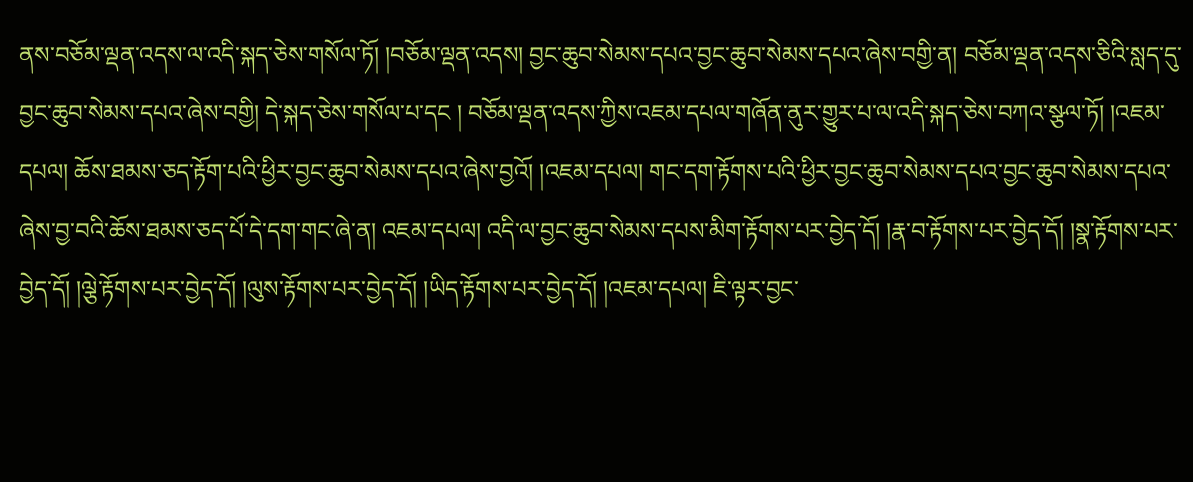ནས་བཅོམ་ལྡན་འདས་ལ་འདི་སྐད་ཅེས་གསོལ་ཏོ། །བཅོམ་ལྡན་འདས། བྱང་ཆུབ་སེམས་དཔའ་བྱང་ཆུབ་སེམས་དཔའ་ཞེས་བགྱི་ན། བཅོམ་ལྡན་འདས་ཅིའི་སླད་དུ་བྱང་ཆུབ་སེམས་དཔའ་ཞེས་བགྱི། དེ་སྐད་ཅེས་གསོལ་པ་དང ། བཅོམ་ལྡན་འདས་ཀྱིས་འཇམ་དཔལ་གཞོན་ནུར་གྱུར་པ་ལ་འདི་སྐད་ཅེས་བཀའ་སྩལ་ཏོ། །འཇམ་དཔལ། ཆོས་ཐམས་ཅད་རྟོག་པའི་ཕྱིར་བྱང་ཆུབ་སེམས་དཔའ་ཞེས་བྱའོ། །འཇམ་དཔལ། གང་དག་རྟོགས་པའི་ཕྱིར་བྱང་ཆུབ་སེམས་དཔའ་བྱང་ཆུབ་སེམས་དཔའ་ཞེས་བྱ་བའི་ཆོས་ཐམས་ཅད་པོ་དེ་དག་གང་ཞེ་ན། འཇམ་དཔལ། འདི་ལ་བྱང་ཆུབ་སེམས་དཔས་མིག་རྟོགས་པར་བྱེད་དོ། །རྣ་བ་རྟོགས་པར་བྱེད་དོ། །སྣ་རྟོགས་པར་བྱེད་དོ། །ལྕེ་རྟོགས་པར་བྱེད་དོ། །ལུས་རྟོགས་པར་བྱེད་དོ། །ཡིད་རྟོགས་པར་བྱེད་དོ། །འཇམ་དཔལ། ཇི་ལྟར་བྱང་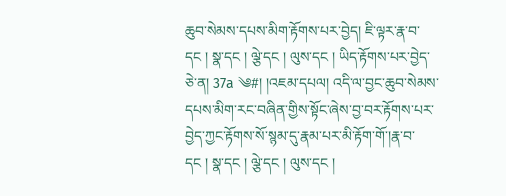ཆུབ་སེམས་དཔས་མིག་རྟོགས་པར་བྱེད། ཇི་ལྟར་རྣ་བ་དང ། སྣ་དང ། ལྕེ་དང ། ལུས་དང ། ཡིད་རྟོགས་པར་བྱེད་ཅེ་ན། 37a ༄#། །འཇམ་དཔལ། འདི་ལ་བྱང་ཆུབ་སེམས་དཔས་མིག་རང་བཞིན་གྱིས་སྟོང་ཞེས་བྱ་བར་རྟོགས་པར་བྱེད་ཀྱང་རྟོགས་སོ་སྙམ་དུ་རྣམ་པར་མི་རྟོག་གོ་།རྣ་བ་དང ། སྣ་དང ། ལྕེ་དང ། ལུས་དང །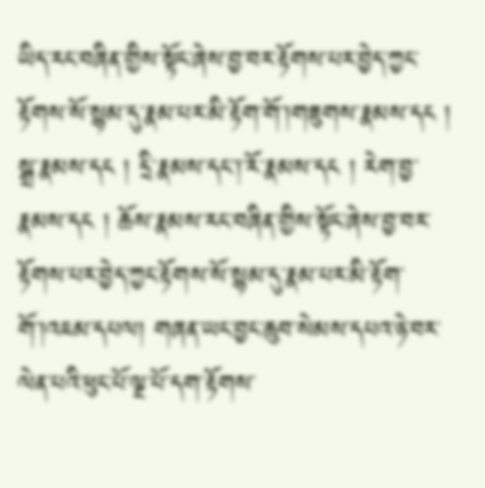ཡིད་རང་བཞིན་གྱིས་སྟོང་ཞེས་བྱ་བར་རྟོགས་པར་བྱེད་ཀྱང་རྟོགས་སོ་སྙམ་དུ་རྣམ་པར་མི་རྟོག་གོ་།གཟུགས་རྣམས་དང ། སྒྲ་རྣམས་དང ། དྲི་རྣམས་དང།་རོ་རྣམས་དང ། རེག་བྱ་རྣམས་དང ། ཆོས་རྣམས་རང་བཞིན་གྱིས་སྟོང་ཞེས་བྱ་བར་རྟོགས་པར་བྱེད་ཀྱང་རྟོགས་སོ་སྙམ་དུ་རྣམ་པར་མི་རྟོག་གོ་།འཇམ་དཔལ། གཞན་ཡང་བྱང་ཆུབ་སེམས་དཔའ་ཉེ་བར་ལེན་པའི་ཕུང་པོ་ལྔ་པོ་དག་རྟོགས་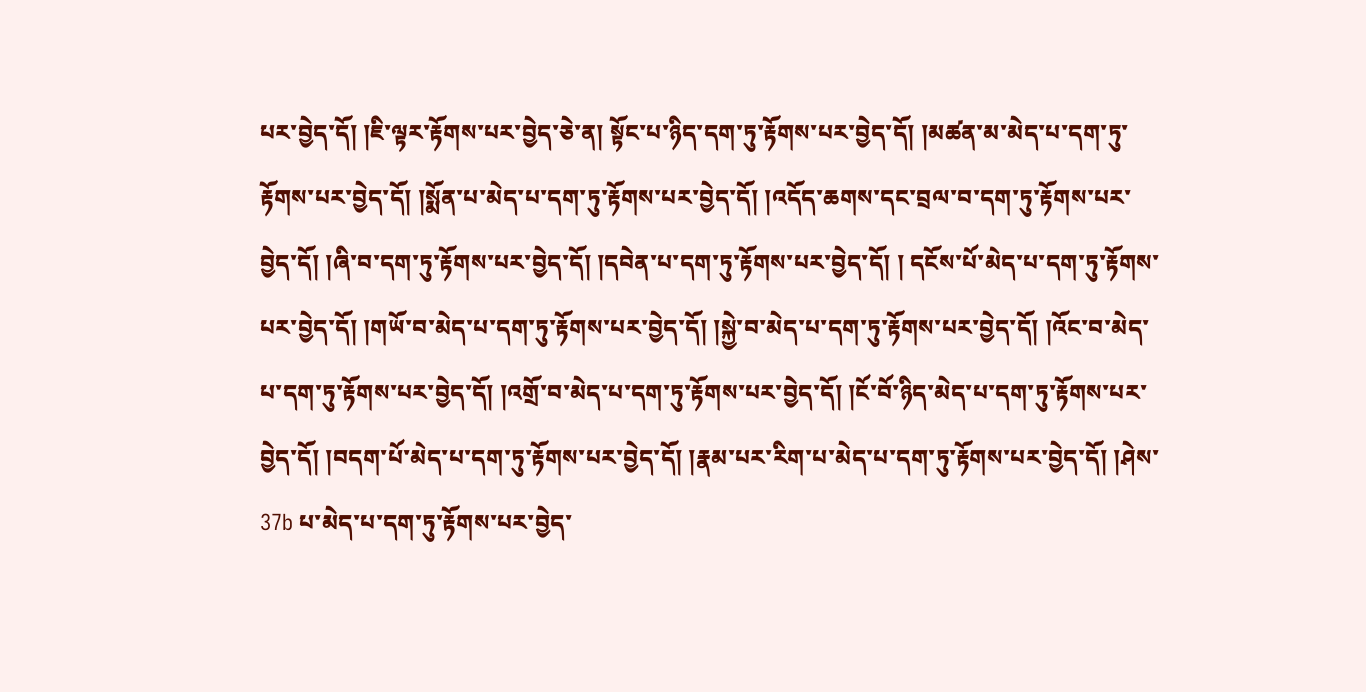པར་བྱེད་དོ། །ཇི་ལྟར་རྟོགས་པར་བྱེད་ཅེ་ན། སྟོང་པ་ཉིད་དག་ཏུ་རྟོགས་པར་བྱེད་དོ། །མཚན་མ་མེད་པ་དག་ཏུ་རྟོགས་པར་བྱེད་དོ། །སྨོན་པ་མེད་པ་དག་ཏུ་རྟོགས་པར་བྱེད་དོ། །འདོད་ཆགས་དང་བྲལ་བ་དག་ཏུ་རྟོགས་པར་བྱེད་དོ། །ཞི་བ་དག་ཏུ་རྟོགས་པར་བྱེད་དོ། །དབེན་པ་དག་ཏུ་རྟོགས་པར་བྱེད་དོ། ། དངོས་པོ་མེད་པ་དག་ཏུ་རྟོགས་པར་བྱེད་དོ། །གཡོ་བ་མེད་པ་དག་ཏུ་རྟོགས་པར་བྱེད་དོ། །སྐྱེ་བ་མེད་པ་དག་ཏུ་རྟོགས་པར་བྱེད་དོ། །འོང་བ་མེད་པ་དག་ཏུ་རྟོགས་པར་བྱེད་དོ། །འགྲོ་བ་མེད་པ་དག་ཏུ་རྟོགས་པར་བྱེད་དོ། །ངོ་བོ་ཉིད་མེད་པ་དག་ཏུ་རྟོགས་པར་བྱེད་དོ། །བདག་པོ་མེད་པ་དག་ཏུ་རྟོགས་པར་བྱེད་དོ། །རྣམ་པར་རིག་པ་མེད་པ་དག་ཏུ་རྟོགས་པར་བྱེད་དོ། །ཤེས་ 37b པ་མེད་པ་དག་ཏུ་རྟོགས་པར་བྱེད་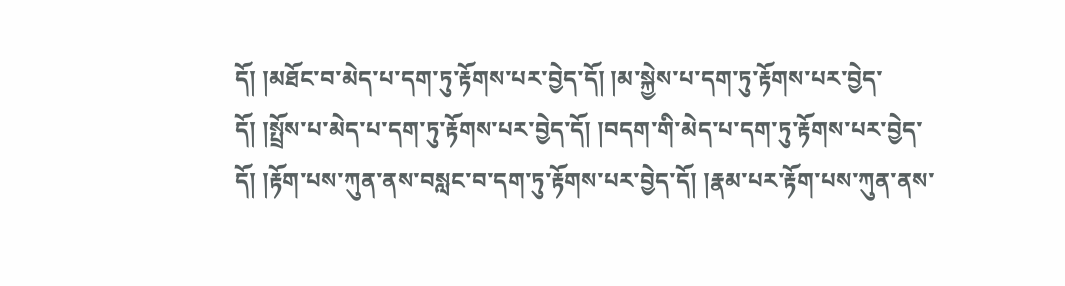དོ། །མཐོང་བ་མེད་པ་དག་ཏུ་རྟོགས་པར་བྱེད་དོ། །མ་སྐྱེས་པ་དག་ཏུ་རྟོགས་པར་བྱེད་དོ། །སྤྲོས་པ་མེད་པ་དག་ཏུ་རྟོགས་པར་བྱེད་དོ། །བདག་གི་མེད་པ་དག་ཏུ་རྟོགས་པར་བྱེད་དོ། །རྟོག་པས་ཀུན་ནས་བསླང་བ་དག་ཏུ་རྟོགས་པར་བྱེད་དོ། །རྣམ་པར་རྟོག་པས་ཀུན་ནས་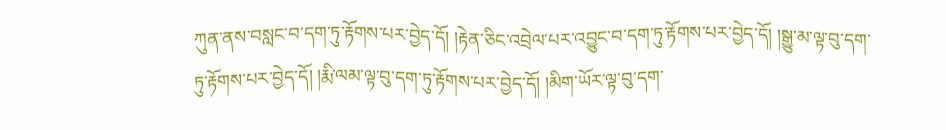ཀུན་ནས་བསླང་བ་དག་ཏུ་རྟོགས་པར་བྱེད་དོ། །རྟེན་ཅིང་འབྲེལ་པར་འབྱུང་བ་དག་ཏུ་རྟོགས་པར་བྱེད་དོ། །སྒྱུ་མ་ལྟ་བུ་དག་ཏུ་རྟོགས་པར་བྱེད་དོ། །རྨི་ལམ་ལྟ་བུ་དག་ཏུ་རྟོགས་པར་བྱེད་དོ། །མིག་ཡོར་ལྟ་བུ་དག་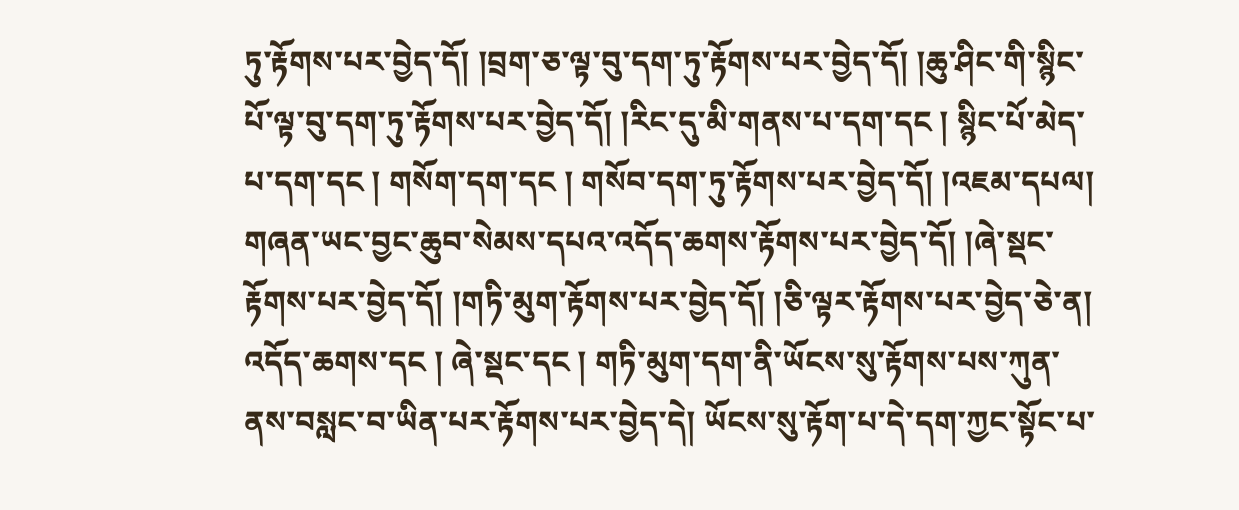ཏུ་རྟོགས་པར་བྱེད་དོ། །བྲག་ཅ་ལྟ་བུ་དག་ཏུ་རྟོགས་པར་བྱེད་དོ། །ཆུ་ཤིང་གི་སྙིང་པོ་ལྟ་བུ་དག་ཏུ་རྟོགས་པར་བྱེད་དོ། །རིང་དུ་མི་གནས་པ་དག་དང ། སྙིང་པོ་མེད་པ་དག་དང ། གསོག་དག་དང ། གསོབ་དག་ཏུ་རྟོགས་པར་བྱེད་དོ། །འཇམ་དཔལ། གཞན་ཡང་བྱང་ཆུབ་སེམས་དཔའ་འདོད་ཆགས་རྟོགས་པར་བྱེད་དོ། །ཞེ་སྡང་རྟོགས་པར་བྱེད་དོ། །གཏི་མུག་རྟོགས་པར་བྱེད་དོ། །ཅི་ལྟར་རྟོགས་པར་བྱེད་ཅེ་ན། འདོད་ཆགས་དང ། ཞེ་སྡང་དང ། གཏི་མུག་དག་ནི་ཡོངས་སུ་རྟོགས་པས་ཀུན་ནས་བསླང་བ་ཡིན་པར་རྟོགས་པར་བྱེད་དེ། ཡོངས་སུ་རྟོག་པ་དེ་དག་ཀྱང་སྟོང་པ་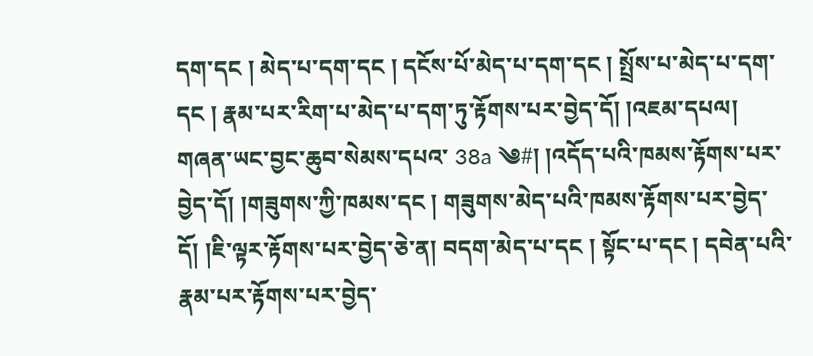དག་དང ། མེད་པ་དག་དང ། དངོས་པོ་མེད་པ་དག་དང ། སྤྲོས་པ་མེད་པ་དག་དང ། རྣམ་པར་རིག་པ་མེད་པ་དག་ཏུ་རྟོགས་པར་བྱེད་དོ། །འཇམ་དཔལ། གཞན་ཡང་བྱང་ཆུབ་སེམས་དཔའ་ 38a ༄#། །འདོད་པའི་ཁམས་རྟོགས་པར་བྱེད་དོ། །གཟུགས་ཀྱི་ཁམས་དང ། གཟུགས་མེད་པའི་ཁམས་རྟོགས་པར་བྱེད་དོ། །ཇི་ལྟར་རྟོགས་པར་བྱེད་ཅེ་ན། བདག་མེད་པ་དང ། སྟོང་པ་དང ། དབེན་པའི་རྣམ་པར་རྟོགས་པར་བྱེད་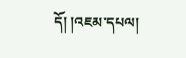དོ། །འཇམ་དཔལ།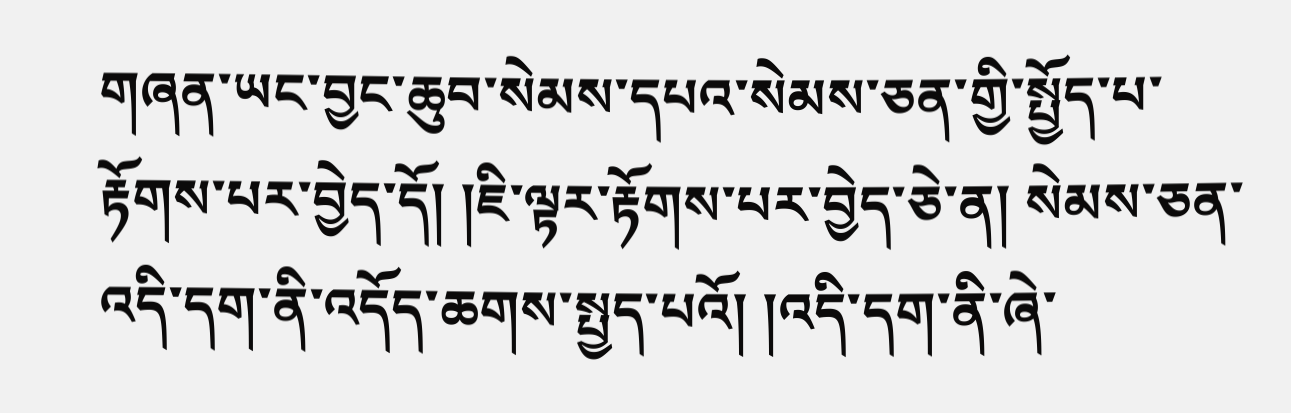གཞན་ཡང་བྱང་ཆུབ་སེམས་དཔའ་སེམས་ཅན་གྱི་སྤྱོད་པ་རྟོགས་པར་བྱེད་དོ། །ཇི་ལྟར་རྟོགས་པར་བྱེད་ཅེ་ན། སེམས་ཅན་འདི་དག་ནི་འདོད་ཆགས་སྤྱད་པའོ། །འདི་དག་ནི་ཞེ་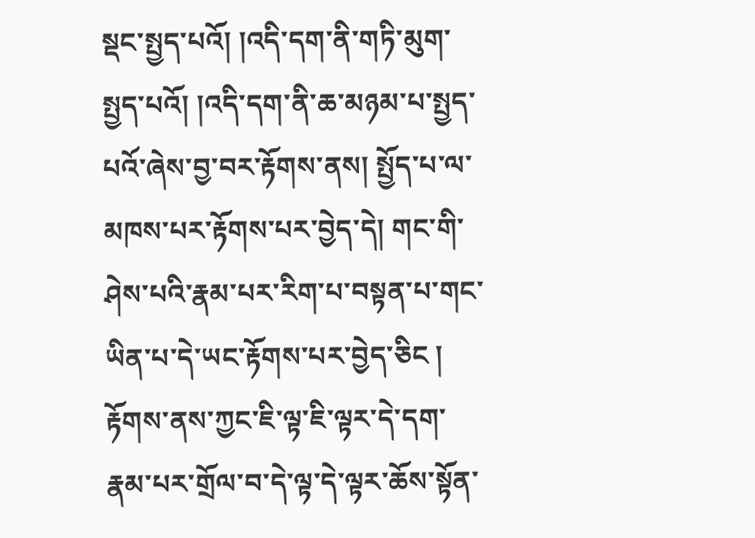སྡང་སྤྱད་པའོ། །འདི་དག་ནི་གཏི་མུག་སྤྱད་པའོ། །འདི་དག་ནི་ཆ་མཉམ་པ་སྤྱད་པའོ་ཞེས་བྱ་བར་རྟོགས་ནས། སྤྱོད་པ་ལ་མཁས་པར་རྟོགས་པར་བྱེད་དེ། གང་གི་ཤེས་པའི་རྣམ་པར་རིག་པ་བསྟན་པ་གང་ཡིན་པ་དེ་ཡང་རྟོགས་པར་བྱེད་ཅིང ། རྟོགས་ནས་ཀྱང་ཇི་ལྟ་ཇི་ལྟར་དེ་དག་རྣམ་པར་གྲོལ་བ་དེ་ལྟ་དེ་ལྟར་ཆོས་སྟོན་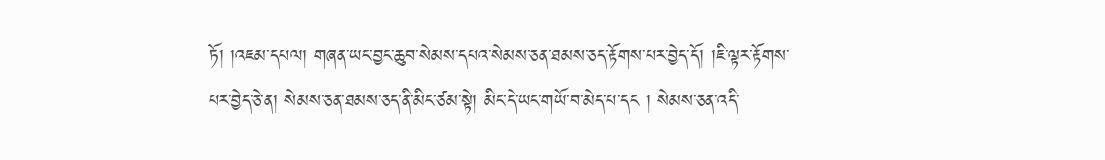ཏོ། །འཇམ་དཔལ། གཞན་ཡང་བྱང་ཆུབ་སེམས་དཔའ་སེམས་ཅན་ཐམས་ཅད་རྟོགས་པར་བྱེད་དོ། །ཇི་ལྟར་རྟོགས་པར་བྱེད་ཅེ་ན། སེམས་ཅན་ཐམས་ཅད་ནི་མིང་ཙམ་སྟེ། མིང་དེ་ཡང་གཡོ་བ་མེད་པ་དང ། སེམས་ཅན་འདི་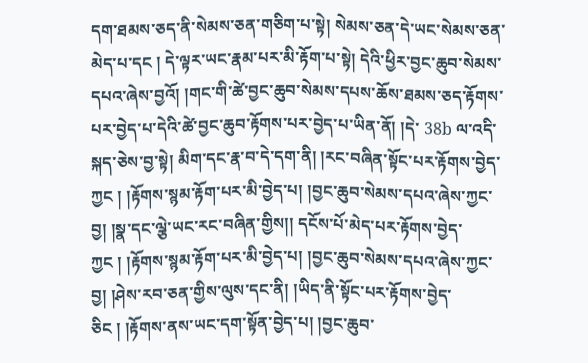དག་ཐམས་ཅད་ནི་སེམས་ཅན་གཅིག་པ་སྟེ། སེམས་ཅན་དེ་ཡང་སེམས་ཅན་མེད་པ་དང ། དེ་ལྟར་ཡང་རྣམ་པར་མི་རྟོག་པ་སྟེ། དེའི་ཕྱིར་བྱང་ཆུབ་སེམས་དཔའ་ཞེས་བྱའོ། །གང་གི་ཚེ་བྱང་ཆུབ་སེམས་དཔས་ཆོས་ཐམས་ཅད་རྟོགས་པར་བྱེད་པ་དེའི་ཚེ་བྱང་ཆུབ་རྟོགས་པར་བྱེད་པ་ཡིན་ནོ། །དེ་ 38b ལ་འདི་སྐད་ཅེས་བྱ་སྟེ། མིག་དང་རྣ་བ་དེ་དག་ནི། །རང་བཞིན་སྟོང་པར་རྟོགས་བྱེད་ཀྱང ། །རྟོགས་སྙམ་རྟོག་པར་མི་བྱེད་པ། །བྱང་ཆུབ་སེམས་དཔའ་ཞེས་ཀྱང་བྱ། །སྣ་དང་ལྕེ་ཡང་རང་བཞིན་གྱིས།། དངོས་པོ་མེད་པར་རྟོགས་བྱེད་ཀྱང ། །རྟོགས་སྙམ་རྟོག་པར་མི་བྱེད་པ། །བྱང་ཆུབ་སེམས་དཔའ་ཞེས་ཀྱང་བྱ། །ཤེས་རབ་ཅན་གྱིས་ལུས་དང་ནི། །ཡིད་ནི་སྟོང་པར་རྟོགས་བྱེད་ཅིང ། །རྟོགས་ནས་ཡང་དག་སྟོན་བྱེད་པ། །བྱང་ཆུབ་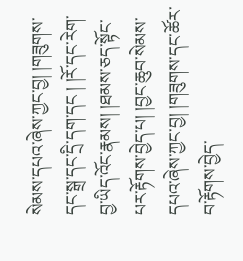སེམས་དཔའ་ཞེས་ཀྱང་བྱ། །གཟུགས་དང་སྒྲ་དང་དྲི་དག་དང ། །རོ་དང་རེག་བྱ་ཡིད་འོང་རྣམས། །ཐམས་ཅད་སྟོང་པར་རྟོགས་བྱེད་པ། །བྱང་ཆུབ་སེམས་དཔའ་ཞེས་ཀྱང་བྱ། །གཟུགས་དང་ཚོར་བ་རྟོགས་བྱེད་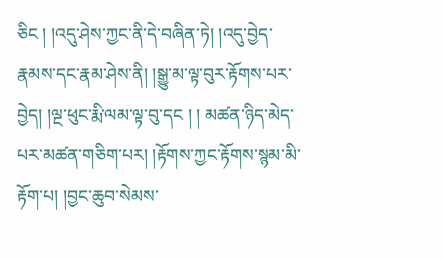ཅིང ། །འདུ་ཤེས་ཀྱང་ནི་དེ་བཞིན་ཏེ། །འདུ་བྱེད་རྣམས་དང་རྣམ་ཤེས་ནི། །སྒྱུ་མ་ལྟ་བུར་རྟོགས་པར་བྱེད། །ལྔ་ཕུང་རྨི་ལམ་ལྟ་བུ་དང ། ། མཚན་ཉིད་མེད་པར་མཚན་གཅིག་པར། །རྟོགས་ཀྱང་རྟོགས་སྙམ་མི་རྟོག་པ། །བྱང་ཆུབ་སེམས་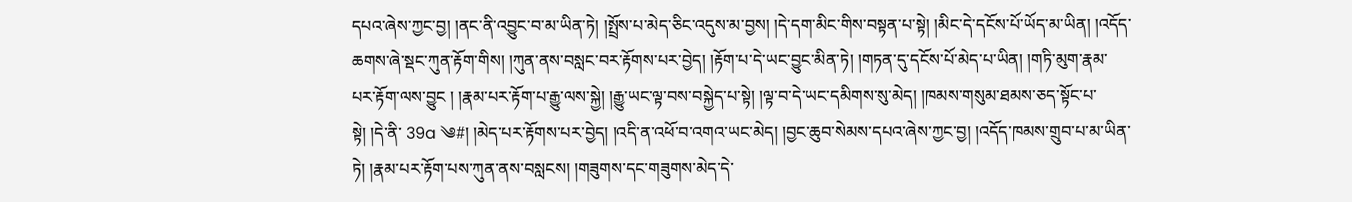དཔའ་ཞེས་ཀྱང་བྱ། །ནང་ནི་འབྱུང་བ་མ་ཡིན་ཏེ། །སྤྲོས་པ་མེད་ཅིང་འདུས་མ་བྱས། །དེ་དག་མིང་གིས་བསྟན་པ་སྟེ། །མིང་དེ་དངོས་པོ་ཡོད་མ་ཡིན། །འདོད་ཆགས་ཞེ་སྡང་ཀུན་རྟོག་གིས། །ཀུན་ནས་བསླང་བར་རྟོགས་པར་བྱེད། །རྟོག་པ་དེ་ཡང་བྱུང་མིན་ཏེ། །གཏན་དུ་དངོས་པོ་མེད་པ་ཡིན། །གཏི་མུག་རྣམ་པར་རྟོག་ལས་བྱུང ། །རྣམ་པར་རྟོག་པ་རྒྱུ་ལས་སྐྱེ། །རྒྱུ་ཡང་ལྟ་བས་བསྐྱེད་པ་སྟེ། །ལྟ་བ་དེ་ཡང་དམིགས་སུ་མེད། །ཁམས་གསུམ་ཐམས་ཅད་སྟོང་པ་སྟེ། །དེ་ནི་ 39a ༄#། །མེད་པར་རྟོགས་པར་བྱེད། །འདི་ན་འཕོ་བ་འགའ་ཡང་མེད། །བྱང་ཆུབ་སེམས་དཔའ་ཞེས་ཀྱང་བྱ། །འདོད་ཁམས་གྲུབ་པ་མ་ཡིན་ཏེ། །རྣམ་པར་རྟོག་པས་ཀུན་ནས་བསླངས། །གཟུགས་དང་གཟུགས་མེད་དེ་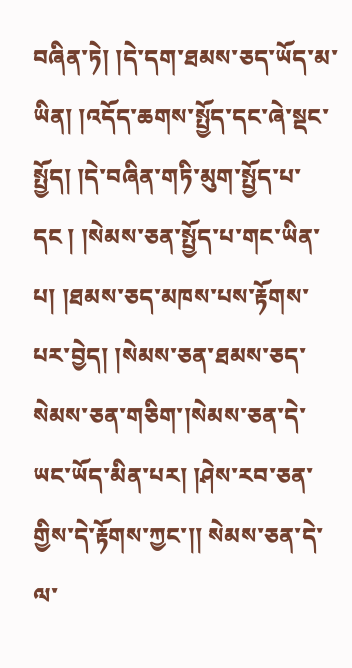བཞིན་ཏེ། །དེ་དག་ཐམས་ཅད་ཡོད་མ་ཡིན། །འདོད་ཆགས་སྤྱོད་དང་ཞེ་སྡང་སྤྱོད། །དེ་བཞིན་གཏི་མུག་སྤྱོད་པ་དང ། །སེམས་ཅན་སྤྱོད་པ་གང་ཡིན་པ། །ཐམས་ཅད་མཁས་པས་རྟོགས་པར་བྱེད། །སེམས་ཅན་ཐམས་ཅད་སེམས་ཅན་གཅིག་།སེམས་ཅན་དེ་ཡང་ཡོད་མིན་པར། །ཤེས་རབ་ཅན་གྱིས་དེ་རྟོགས་ཀྱང་།། སེམས་ཅན་དེ་ལ་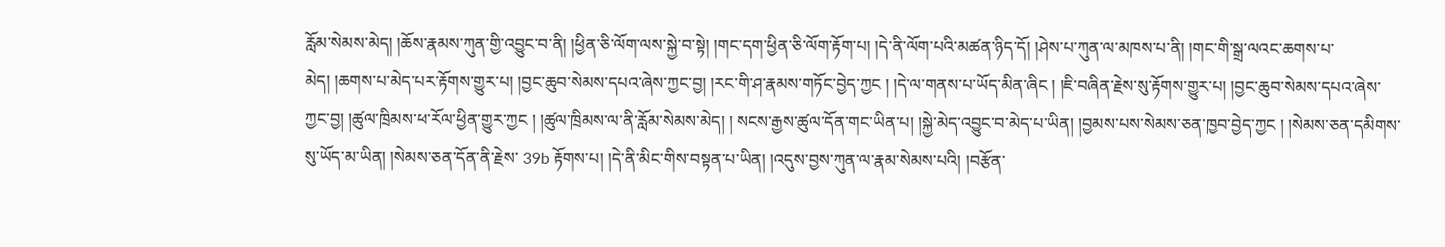རློམ་སེམས་མེད། །ཆོས་རྣམས་ཀུན་གྱི་འབྱུང་བ་ནི། །ཕྱིན་ཅི་ལོག་ལས་སྐྱེ་བ་སྟེ། །གང་དག་ཕྱིན་ཅི་ལོག་རྟོག་པ། །དེ་ནི་ལོག་པའི་མཚན་ཉིད་དོ། །ཤེས་པ་ཀུན་ལ་མཁས་པ་ནི། །གང་གི་སྒྲ་ལའང་ཆགས་པ་མེད། །ཆགས་པ་མེད་པར་རྟོགས་གྱུར་པ། །བྱང་ཆུབ་སེམས་དཔའ་ཞེས་ཀྱང་བྱ། །རང་གི་ཤ་རྣམས་གཏོང་བྱེད་ཀྱང ། །དེ་ལ་གནས་པ་ཡོད་མིན་ཞིང ། །ཇི་བཞིན་རྗེས་སུ་རྟོགས་གྱུར་པ། །བྱང་ཆུབ་སེམས་དཔའ་ཞེས་ཀྱང་བྱ། །ཚུལ་ཁྲིམས་ཕ་རོལ་ཕྱིན་གྱུར་ཀྱང ། །ཚུལ་ཁྲིམས་ལ་ནི་རློམ་སེམས་མེད། ། སངས་རྒྱས་ཚུལ་དོན་གང་ཡིན་པ། །སྐྱེ་མེད་འབྱུང་བ་མེད་པ་ཡིན། །བྱམས་པས་སེམས་ཅན་ཁྱབ་བྱེད་ཀྱང ། །སེམས་ཅན་དམིགས་སུ་ཡོད་མ་ཡིན། །སེམས་ཅན་དོན་ནི་རྗེས་ 39b རྟོགས་པ། །དེ་ནི་མིང་གིས་བསྟན་པ་ཡིན། །འདུས་བྱས་ཀུན་ལ་རྣམ་སེམས་པའི། །བརྩོན་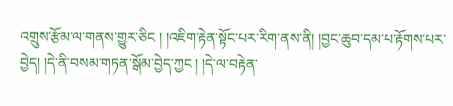འགྲུས་རྩོམ་ལ་གནས་གྱུར་ཅིང ། །འཇིག་རྟེན་སྟོང་པར་རིག་ནས་ནི། །བྱང་ཆུབ་དམ་པ་རྟོགས་པར་བྱེད། །དེ་ནི་བསམ་གཏན་སྒོམ་བྱེད་ཀྱང ། །དེ་ལ་བརྟེན་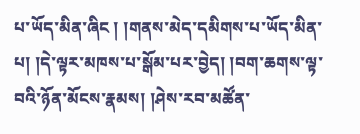པ་ཡོད་མིན་ཞིང ། །གནས་མེད་དམིགས་པ་ཡོད་མིན་པ། །དེ་ལྟར་མཁས་པ་སྒོམ་པར་བྱེད། །བག་ཆགས་ལྟ་བའི་ཉོན་མོངས་རྣམས། །ཤེས་རབ་མཚོན་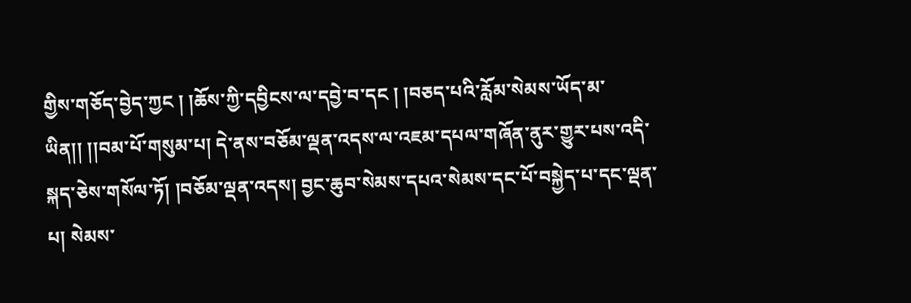གྱིས་གཅོད་བྱེད་ཀྱང ། །ཆོས་ཀྱི་དབྱིངས་ལ་དབྱེ་བ་དང ། །བཅད་པའི་རློམ་སེམས་ཡོད་མ་ཡིན།། །།བམ་པོ་གསུམ་པ། དེ་ནས་བཅོམ་ལྡན་འདས་ལ་འཇམ་དཔལ་གཞོན་ནུར་གྱུར་པས་འདི་སྐད་ཅེས་གསོལ་ཏོ། །བཅོམ་ལྡན་འདས། བྱང་ཆུབ་སེམས་དཔའ་སེམས་དང་པོ་བསྐྱེད་པ་དང་ལྡན་པ། སེམས་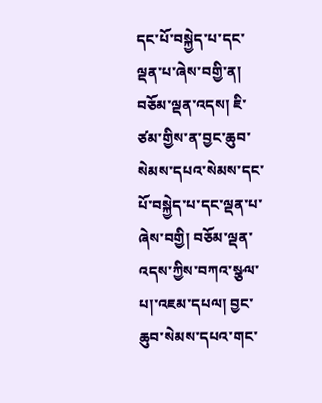དང་པོ་བསྐྱེད་པ་དང་ལྡན་པ་ཞེས་བགྱི་ན། བཅོམ་ལྡན་འདས། ཇི་ཙམ་གྱིས་ན་བྱང་ཆུབ་སེམས་དཔའ་སེམས་དང་པོ་བསྐྱེད་པ་དང་ལྡན་པ་ཞེས་བགྱི། བཅོམ་ལྡན་འདས་ཀྱིས་བཀའ་སྩལ་པ།་འཇམ་དཔལ། བྱང་ཆུབ་སེམས་དཔའ་གང་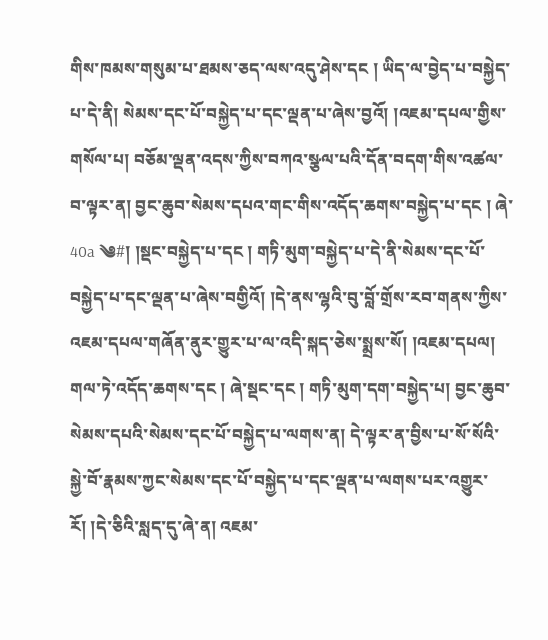གིས་ཁམས་གསུམ་པ་ཐམས་ཅད་ལས་འདུ་ཤེས་དང ། ཡིད་ལ་བྱེད་པ་བསྐྱེད་པ་དེ་ནི། སེམས་དང་པོ་བསྐྱེད་པ་དང་ལྡན་པ་ཞེས་བྱའོ། །འཇམ་དཔལ་གྱིས་གསོལ་པ། བཅོམ་ལྡན་འདས་ཀྱིས་བཀའ་སྩལ་པའི་དོན་བདག་གིས་འཚལ་བ་ལྟར་ན། བྱང་ཆུབ་སེམས་དཔའ་གང་གིས་འདོད་ཆགས་བསྐྱེད་པ་དང ། ཞེ་ 40a ༄#། །སྡང་བསྐྱེད་པ་དང ། གཏི་མུག་བསྐྱེད་པ་དེ་ནི་སེམས་དང་པོ་བསྐྱེད་པ་དང་ལྡན་པ་ཞེས་བགྱིའོ། །དེ་ནས་ལྷའི་བུ་བློ་གྲོས་རབ་གནས་ཀྱིས་འཇམ་དཔལ་གཞོན་ནུར་གྱུར་པ་ལ་འདི་སྐད་ཅེས་སྨྲས་སོ། །འཇམ་དཔལ། གལ་ཏེ་འདོད་ཆགས་དང ། ཞེ་སྡང་དང ། གཏི་མུག་དག་བསྐྱེད་པ། བྱང་ཆུབ་སེམས་དཔའི་སེམས་དང་པོ་བསྐྱེད་པ་ལགས་ན། དེ་ལྟར་ན་བྱིས་པ་སོ་སོའི་སྐྱེ་བོ་རྣམས་ཀྱང་སེམས་དང་པོ་བསྐྱེད་པ་དང་ལྡན་པ་ལགས་པར་འགྱུར་རོ། །དེ་ཅིའི་སླད་དུ་ཞེ་ན། འཇམ་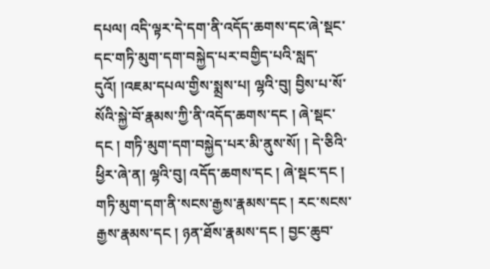དཔལ། འདི་ལྟར་དེ་དག་ནི་འདོད་ཆགས་དང་ཞེ་སྡང་དང་གཏི་མུག་དག་བསྐྱེད་པར་བགྱིད་པའི་སླད་དུའོ། །འཇམ་དཔལ་གྱིས་སྨྲས་པ། ལྷའི་བུ། བྱིས་པ་སོ་སོའི་སྐྱེ་བོ་རྣམས་ཀྱི་ནི་འདོད་ཆགས་དང ། ཞེ་སྡང་དང ། གཏི་མུག་དག་བསྐྱེད་པར་མི་ནུས་སོ། ། དེ་ཅིའི་ཕྱིར་ཞེ་ན། ལྷའི་བུ། འདོད་ཆགས་དང ། ཞེ་སྡང་དང ། གཏི་མུག་དག་ནི་སངས་རྒྱས་རྣམས་དང ། རང་སངས་རྒྱས་རྣམས་དང ། ཉན་ཐོས་རྣམས་དང ། བྱང་ཆུབ་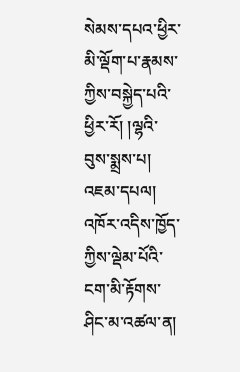སེམས་དཔའ་ཕྱིར་མི་ལྡོག་པ་རྣམས་ཀྱིས་བསྐྱེད་པའི་ཕྱིར་རོ། །ལྷའི་བུས་སྨྲས་པ། འཇམ་དཔལ། འཁོར་འདིས་ཁྱོད་ཀྱིས་ལྡེམ་པོའི་ངག་མི་རྟོགས་ཤིང་མ་འཚལ་ན།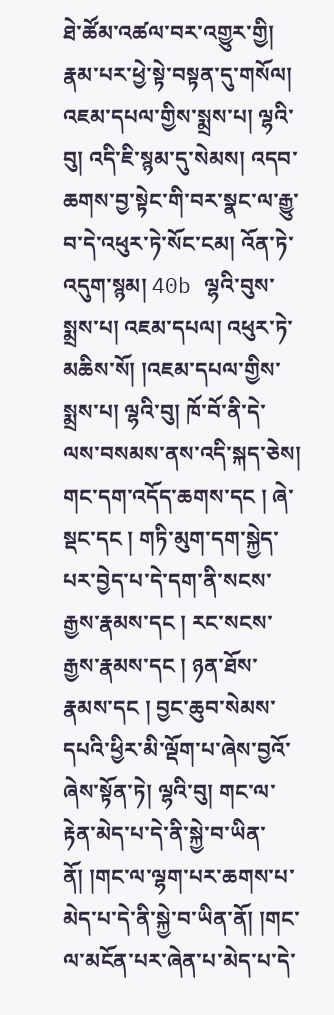ཐེ་ཚོམ་འཚལ་བར་འགྱུར་གྱི། རྣམ་པར་ཕྱེ་སྟེ་བསྟན་དུ་གསོལ། འཇམ་དཔལ་གྱིས་སྨྲས་པ། ལྷའི་བུ། འདི་ཇི་སྙམ་དུ་སེམས། འདབ་ཆགས་བྱ་སྟེང་གི་བར་སྣང་ལ་རྒྱུ་བ་དེ་འཕུར་ཏེ་སོང་ངམ། འོན་ཏེ་འདུག་སྙམ། 40b ལྷའི་བུས་སྨྲས་པ། འཇམ་དཔལ། འཕུར་ཏེ་མཆིས་སོ། །འཇམ་དཔལ་གྱིས་སྨྲས་པ། ལྷའི་བུ། ཁོ་བོ་ནི་དེ་ལས་བསམས་ནས་འདི་སྐད་ཅེས། གང་དག་འདོད་ཆགས་དང ། ཞེ་སྡང་དང ། གཏི་མུག་དག་སྐྱེད་པར་བྱེད་པ་དེ་དག་ནི་སངས་རྒྱས་རྣམས་དང ། རང་སངས་རྒྱས་རྣམས་དང ། ཉན་ཐོས་རྣམས་དང ། བྱང་ཆུབ་སེམས་དཔའི་ཕྱིར་མི་ལྡོག་པ་ཞེས་བྱའོ་ཞེས་སྟོན་ཏེ། ལྷའི་བུ། གང་ལ་རྟེན་མེད་པ་དེ་ནི་སྐྱེ་བ་ཡིན་ནོ། །གང་ལ་ལྷག་པར་ཆགས་པ་མེད་པ་དེ་ནི་སྐྱེ་བ་ཡིན་ནོ། །གང་ལ་མངོན་པར་ཞེན་པ་མེད་པ་དེ་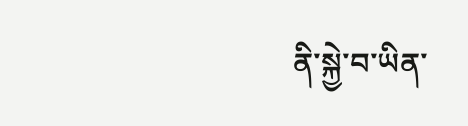ནི་སྐྱེ་བ་ཡིན་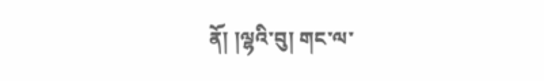ནོ། །ལྷའི་བུ། གང་ལ་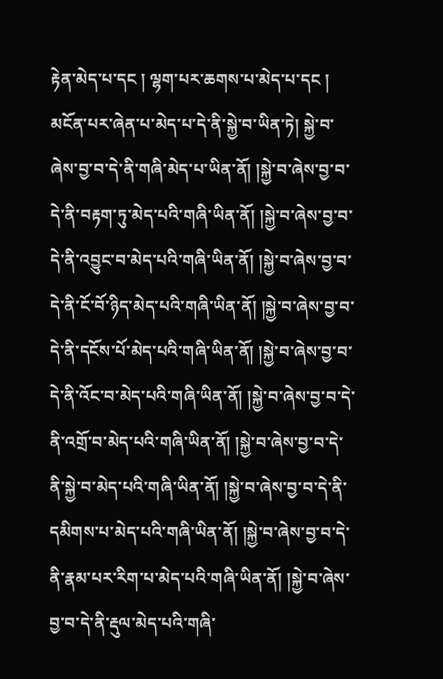རྟེན་མེད་པ་དང ། ལྷག་པར་ཆགས་པ་མེད་པ་དང ། མངོན་པར་ཞེན་པ་མེད་པ་དེ་ནི་སྐྱེ་བ་ཡིན་ཏེ། སྐྱེ་བ་ཞེས་བྱ་བ་དེ་ནི་གཞི་མེད་པ་ཡིན་ནོ། །སྐྱེ་བ་ཞེས་བྱ་བ་དེ་ནི་བརྟག་ཏུ་མེད་པའི་གཞི་ཡིན་ནོ། །སྐྱེ་བ་ཞེས་བྱ་བ་དེ་ནི་འབྱུང་བ་མེད་པའི་གཞི་ཡིན་ནོ། །སྐྱེ་བ་ཞེས་བྱ་བ་དེ་ནི་ངོ་བོ་ཉིད་མེད་པའི་གཞི་ཡིན་ནོ། །སྐྱེ་བ་ཞེས་བྱ་བ་དེ་ནི་དངོས་པོ་མེད་པའི་གཞི་ཡིན་ནོ། །སྐྱེ་བ་ཞེས་བྱ་བ་དེ་ནི་འོང་བ་མེད་པའི་གཞི་ཡིན་ནོ། །སྐྱེ་བ་ཞེས་བྱ་བ་དེ་ནི་འགྲོ་བ་མེད་པའི་གཞི་ཡིན་ནོ། །སྐྱེ་བ་ཞེས་བྱ་བ་དེ་ནི་སྐྱེ་བ་མེད་པའི་གཞི་ཡིན་ནོ། །སྐྱེ་བ་ཞེས་བྱ་བ་དེ་ནི་དམིགས་པ་མེད་པའི་གཞི་ཡིན་ནོ། །སྐྱེ་བ་ཞེས་བྱ་བ་དེ་ནི་རྣམ་པར་རིག་པ་མེད་པའི་གཞི་ཡིན་ནོ། །སྐྱེ་བ་ཞེས་བྱ་བ་དེ་ནི་རྡུལ་མེད་པའི་གཞི་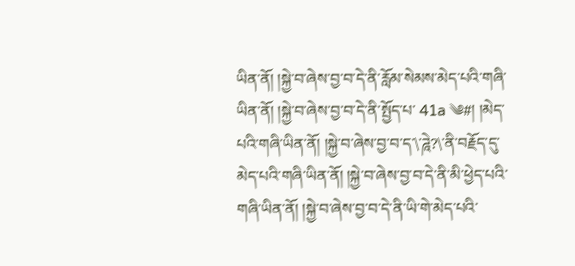ཡིན་ནོ། །སྐྱེ་བ་ཞེས་བྱ་བ་དེ་ནི་རློམ་སེམས་མེད་པའི་གཞི་ཡིན་ནོ། །སྐྱེ་བ་ཞེས་བྱ་བ་དེ་ནི་སྤྱོད་པ་ 41a ༄#། །མེད་པའི་གཞི་ཡིན་ནོ། །སྐྱེ་བ་ཞེས་བྱ་བ་ད་\་ཌཱེ?\་ནི་བརྗོད་དུ་མེད་པའི་གཞི་ཡིན་ནོ། །སྐྱེ་བ་ཞེས་བྱ་བ་དེ་ནི་མི་ཕྱེད་པའི་གཞི་ཡིན་ནོ། །སྐྱེ་བ་ཞེས་བྱ་བ་དེ་ནི་ཡི་གེ་མེད་པའི་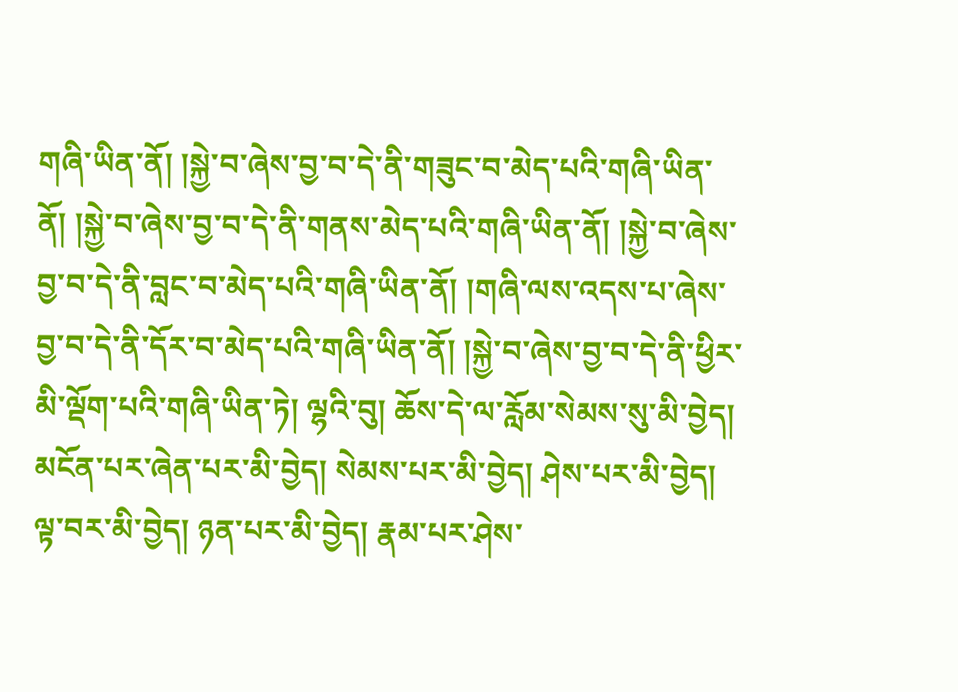གཞི་ཡིན་ནོ། །སྐྱེ་བ་ཞེས་བྱ་བ་དེ་ནི་གཟུང་བ་མེད་པའི་གཞི་ཡིན་ནོ། །སྐྱེ་བ་ཞེས་བྱ་བ་དེ་ནི་གནས་མེད་པའི་གཞི་ཡིན་ནོ། །སྐྱེ་བ་ཞེས་བྱ་བ་དེ་ནི་བླང་བ་མེད་པའི་གཞི་ཡིན་ནོ། །གཞི་ལས་འདས་པ་ཞེས་བྱ་བ་དེ་ནི་དོར་བ་མེད་པའི་གཞི་ཡིན་ནོ། །སྐྱེ་བ་ཞེས་བྱ་བ་དེ་ནི་ཕྱིར་མི་ལྡོག་པའི་གཞི་ཡིན་ཏེ། ལྷའི་བུ། ཆོས་དེ་ལ་རློམ་སེམས་སུ་མི་བྱེད། མངོན་པར་ཞེན་པར་མི་བྱེད། སེམས་པར་མི་བྱེད། ཤེས་པར་མི་བྱེད། ལྟ་བར་མི་བྱེད། ཉན་པར་མི་བྱེད། རྣམ་པར་ཤེས་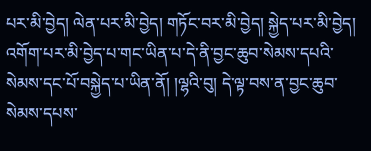པར་མི་བྱེད། ལེན་པར་མི་བྱེད། གཏོང་བར་མི་བྱེད། སྐྱེད་པར་མི་བྱེད། འགོག་པར་མི་བྱེད་པ་གང་ཡིན་པ་དེ་ནི་བྱང་ཆུབ་སེམས་དཔའི་སེམས་དང་པོ་བསྐྱེད་པ་ཡིན་ནོ། །ལྷའི་བུ། དེ་ལྟ་བས་ན་བྱང་ཆུབ་སེམས་དཔས་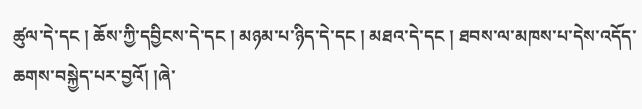ཚུལ་དེ་དང ། ཆོས་ཀྱི་དབྱིངས་དེ་དང ། མཉམ་པ་ཉིད་དེ་དང ། མཐའ་དེ་དང ། ཐབས་ལ་མཁས་པ་དེས་འདོད་ཆགས་བསྐྱེད་པར་བྱའོ། །ཞེ་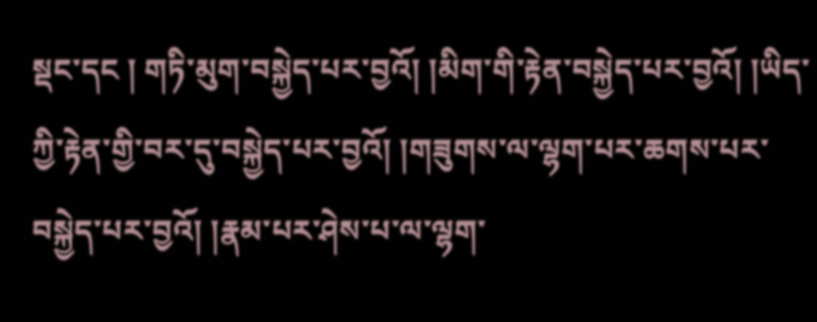སྡང་དང ། གཏི་མུག་བསྐྱེད་པར་བྱའོ། །མིག་གི་རྟེན་བསྐྱེད་པར་བྱའོ། །ཡིད་ཀྱི་རྟེན་གྱི་བར་དུ་བསྐྱེད་པར་བྱའོ། །གཟུགས་ལ་ལྷག་པར་ཆགས་པར་བསྐྱེད་པར་བྱའོ། །རྣམ་པར་ཤེས་པ་ལ་ལྷག་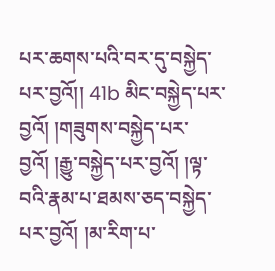པར་ཆགས་པའི་བར་དུ་བསྐྱེད་པར་བྱའོ།། 41b མིང་བསྐྱེད་པར་བྱའོ། །གཟུགས་བསྐྱེད་པར་བྱའོ། །རྒྱུ་བསྐྱེད་པར་བྱའོ། །ལྟ་བའི་རྣམ་པ་ཐམས་ཅད་བསྐྱེད་པར་བྱའོ། །མ་རིག་པ་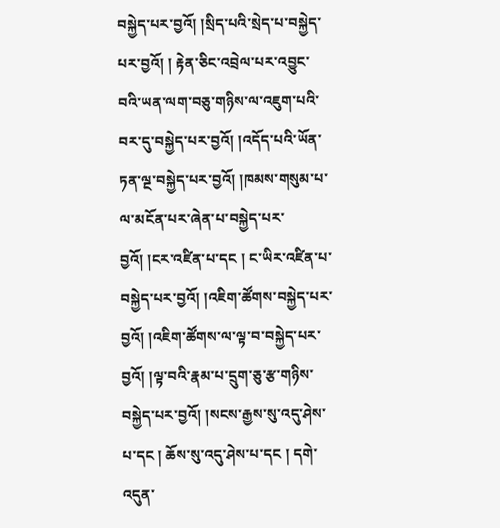བསྐྱེད་པར་བྱའོ། །སྲིད་པའི་སྲེད་པ་བསྐྱེད་པར་བྱའོ། ། རྟེན་ཅིང་འབྲེལ་པར་འབྱུང་བའི་ཡན་ལག་བཅུ་གཉིས་ལ་འཇུག་པའི་བར་དུ་བསྐྱེད་པར་བྱའོ། །འདོད་པའི་ཡོན་ཏན་ལྔ་བསྐྱེད་པར་བྱའོ། །ཁམས་གསུམ་པ་ལ་མངོན་པར་ཞེན་པ་བསྐྱེད་པར་བྱའོ། །ངར་འཛིན་པ་དང ། ང་ཡིར་འཛིན་པ་བསྐྱེད་པར་བྱའོ། །འཇིག་ཚོགས་བསྐྱེད་པར་བྱའོ། །འཇིག་ཚོགས་ལ་ལྟ་བ་བསྐྱེད་པར་བྱའོ། །ལྟ་བའི་རྣམ་པ་དྲུག་ཅུ་རྩ་གཉིས་བསྐྱེད་པར་བྱའོ། །སངས་རྒྱས་སུ་འདུ་ཤེས་པ་དང ། ཆོས་སུ་འདུ་ཤེས་པ་དང ། དགེ་འདུན་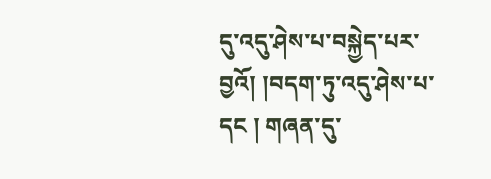དུ་འདུ་ཤེས་པ་བསྐྱེད་པར་བྱའོ། །བདག་ཏུ་འདུ་ཤེས་པ་དང ། གཞན་དུ་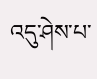འདུ་ཤེས་པ་